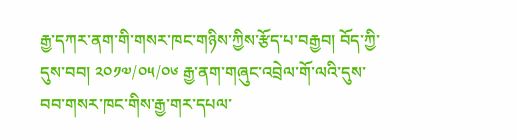རྒྱ་དཀར་ནག་གི་གསར་ཁང་གཉིས་ཀྱིས་རྩོད་པ་བརྒྱབ། བོད་ཀྱི་དུས་བབ། ༢༠༡༧/༠༥/༠༦ རྒྱ་ནག་གཞུང་འབྲེལ་གོ་ལའི་དུས་བབ་གསར་ཁང་གིས་རྒྱ་གར་དཔལ་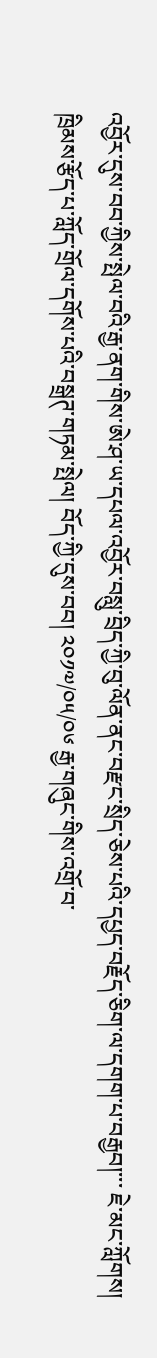འབྱོར་དུས་བབ་ཀྱིས་སྤེལ་བའི་རྒྱ་ནག་གིས་ཨེ་ཤ་ཡ་དཔལ་འབྱོར་བསླུ་བྲིད་ཀྱི་བུ་ལོན་ནང་བརྫང་སྲིད་ཅེས་པའི་དཔྱད་བརྗོད་ཅིག་ལ་དགག་པ་བརྒྱབ།་་་ ཇེ་མང་ཀློགས།
ཁྲིམས་རྩོད་པ་ཀློད་གྲོལ་དགོས་པའི་བསྒྲཊ་གཏམ་སྤེལ། བོད་ཀྱི་དུས་བབ། ༢༠༡༧/༠༥/༠༦ རྒྱ་གཞུང་གིས་འགྲོ་བ་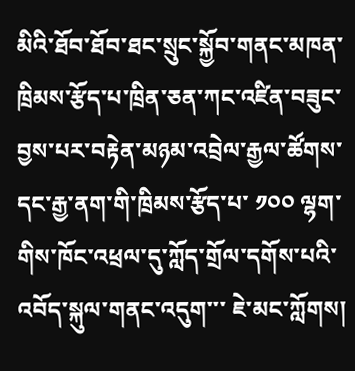མིའི་ཐོབ་ཐོབ་ཐང་སྲུང་སྐྱོབ་གནང་མཁན་ཁྲིམས་རྩོད་པ་ཁྲིན་ཅན་ཀང་འཛིན་བཟུང་བྱས་པར་བརྟེན་མཉམ་འབྲེལ་རྒྱལ་ཚོགས་དང་རྒྱ་ནག་གི་ཁྲིམས་རྩོད་པ་ ༡༠༠ ལྷག་གིས་ཁོང་འཕྲལ་དུ་ཀློད་གྲོལ་དགོས་པའི་འབོད་སྐུལ་གནང་འདུག་་་ ཇེ་མང་ཀློགས།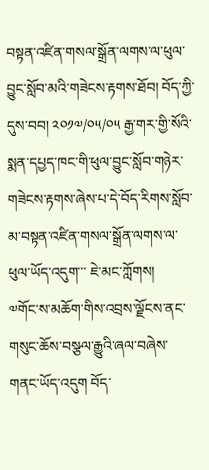བསྟན་འཛིན་གསལ་སྒྲོན་ལགས་ལ་ཕུལ་བྱུང་སློབ་མའི་གཟེངས་རྟགས་ཐོབ། བོད་ཀྱི་དུས་བབ། ༢༠༡༧/༠༥/༠༥ རྒྱ་གར་གྱི་སོའི་སྨན་དཔྱད་ཁང་གི་ཕུལ་བྱུང་སློབ་གཉེར་གཟེངས་རྟགས་ཞེས་པ་དེ་བོད་རིགས་སློབ་མ་བསྟན་འཛིན་གསལ་སྒྲོན་ལགས་ལ་ཕུལ་ཡོད་འདུག་་་ ཇེ་མང་ཀློགས།
༧གོང་ས་མཆོག་གིས་འབྲས་ལྗོངས་ནང་གསུང་ཆོས་བསྩལ་རྒྱུའི་ཞལ་བཞེས་གནང་ཡོད་འདུག བོད་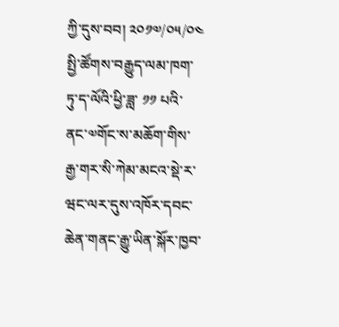ཀྱི་དུས་བབ། ༢༠༡༧/༠༥/༠༤ སྤྱི་ཚོགས་བརྒྱུད་ལམ་ཁག་ཏུ་ད་ལོའི་ཕྱི་ཟླ་ ༡༡ པའི་ནང་༧གོང་ས་མཆོག་གིས་རྒྱ་གར་སི་ཀེམ་མངའ་སྡེ་ར་ཝང་ལར་དུས་འཁོར་དབང་ཆེན་གནང་རྒྱུ་ཡིན་སྐོར་ཁྱབ་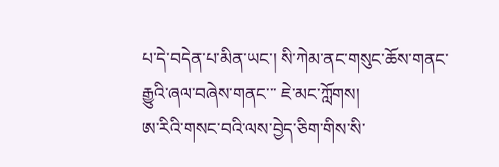པ་དེ་བདེན་པ་མིན་ཡང་། སི་ཀེམ་ནང་གསུང་ཆོས་གནང་རྒྱུའི་ཞལ་བཞེས་གནང་་་ ཇེ་མང་ཀློགས།
ཨ་རིའི་གསང་བའི་ལས་བྱེད་ཅིག་གིས་སི་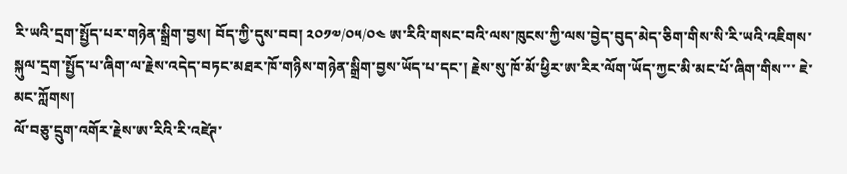རི་ཡའི་དྲག་སྤྱོད་པར་གཉེན་སྒྲིག་བྱས། བོད་ཀྱི་དུས་བབ། ༢༠༡༧/༠༥/༠༤ ཨ་རིའི་གསང་བའི་ལས་ཁུངས་ཀྱི་ལས་བྱེད་བུད་མེད་ཅིག་གིས་སི་རི་ཡའི་འཇིགས་སྐུལ་དྲག་སྤྱོད་པ་ཞིག་ལ་རྗེས་འདེད་བཏང་མཐར་ཁོ་གཉིས་གཉེན་སྒྲིག་བྱས་ཡོད་པ་དང་། རྗེས་སུ་ཁོ་མོ་ཕྱིར་ཨ་རིར་ལོག་ཡོད་ཀྱང་མི་མང་པོ་ཞིག་གིས་་་ ཇེ་མང་ཀློགས།
ལོ་བཅུ་དྲུག་འགོར་རྗེས་ཨ་རིའི་རི་འཛེཊ་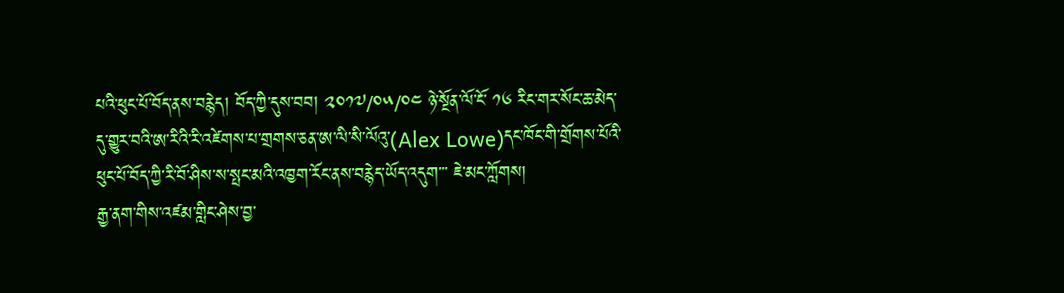པའི་ཕུང་པོ་བོད་ནས་བརྙེད། བོད་ཀྱི་དུས་བབ། ༢༠༡༧/༠༥/༠༤ ཉེ་སྔོན་ལོ་ངོ་ ༡༦ རིང་གར་སོང་ཆ་མེད་དུ་གྱུར་བའི་ཨ་རིའི་རི་འཛེགས་པ་གྲགས་ཅན་ཨ་ལི་སི་ལོའུ་(Alex Lowe)དང་ཁོང་གི་གྲོགས་པོའི་ཕུང་པོ་བོད་ཀྱི་རི་བོ་ཤིས་ས་སྤང་མའི་འཁྱག་རོང་ནས་བརྙེད་ཡོད་འདུག་་་ ཇེ་མང་ཀློགས།
རྒྱ་ནག་གིས་འཛམ་གླིང་ཤེས་བྱ་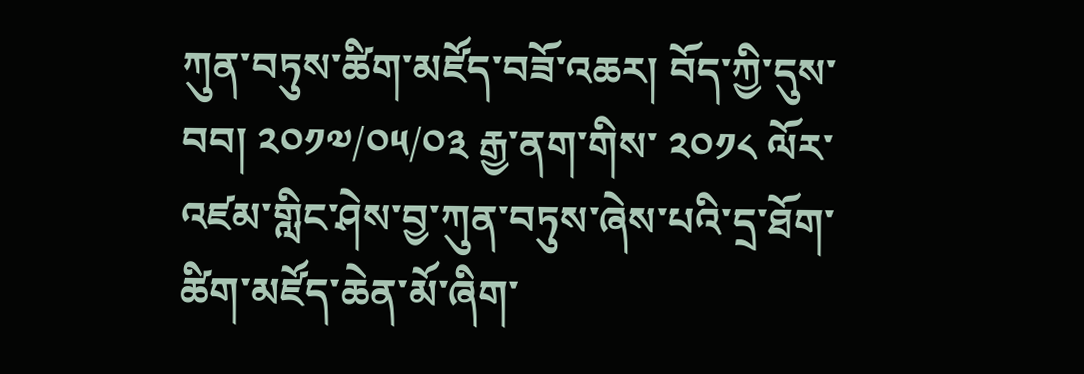ཀུན་བཏུས་ཚིག་མཛོད་བཟོ་འཆར། བོད་ཀྱི་དུས་བབ། ༢༠༡༧/༠༥/༠༣ རྒྱ་ནག་གིས་ ༢༠༡༨ ལོར་འཛམ་གླིང་ཤེས་བྱ་ཀུན་བཏུས་ཞེས་པའི་དྲ་ཐོག་ཚིག་མཛོད་ཆེན་མོ་ཞིག་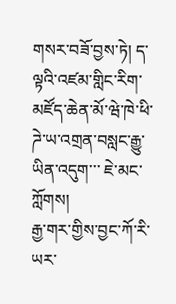གསར་བཟོ་བྱས་ཏེ། ད་ལྟའི་འཛམ་གླིང་རིག་མཛོད་ཆེན་མོ་ཝེ་ཁེ་ཕི་ཌེ་ཡ་འགྲན་བསླང་རྒྱུ་ཡིན་འདུག་་་ ཇེ་མང་ཀློགས།
རྒྱ་གར་གྱིས་བྱང་ཀོ་རི་ཡར་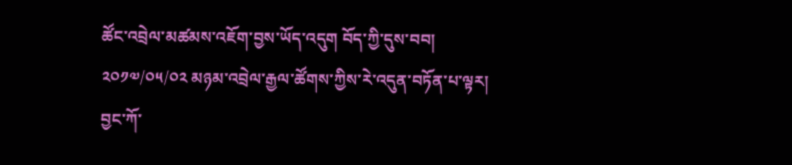ཚོང་འབྲེལ་མཚམས་འཇོག་བྱས་ཡོད་འདུག བོད་ཀྱི་དུས་བབ། ༢༠༡༧/༠༥/༠༢ མཉམ་འབྲེལ་རྒྱལ་ཚོགས་ཀྱིས་རེ་འདུན་བཏོན་པ་ལྟར། བྱང་ཀོ་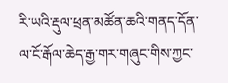རི་ཡའི་རྡུལ་ཕྲན་མཚོན་ཆའི་གནད་དོན་ལ་ངོ་རྒོལ་ཆེད་རྒྱ་གར་གཞུང་གིས་ཀྱང་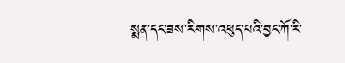སྨན་དང་ཟས་རིགས་འཕུད་པའི་བྱང་ཀོ་རི་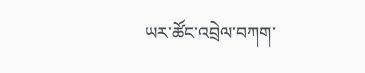ཡར་ཚོང་འབྲེལ་བཀག་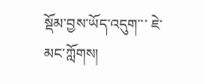སྡོམ་བྱས་ཡོད་འདུག་་་ ཇེ་མང་ཀློགས།